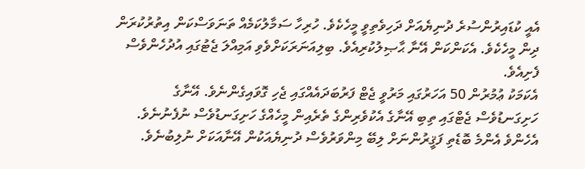އެއީ ކުޑައިރުންސުރެ ދުނިޔެއަށް ދަހިވެތިވީ މީހެކެވެ. ހުރިހާ ސަމާލުކަމެއް ތަނަވަސްކަން އިތުރުކުރަން ދިން މީހެކެވެ. އެކަންކަން އޭނާ ޙާޞިލުކުރިއެވެ. ބިލިއަނަރަކަށްވެވި އަމިއްލަ ޖެޓުގައި އުދުހެންވެސް ފެށިއެވެ.
އެކަމަކު ޢުމުރުން 50 އަހަރުގައި މަރުވީ ޖެޓް ފަރުބަދައެއްގައި ޖެހި ގޮވައިގެންނެވެ. އޭނާގެ ހަށިގަނޑުވެސް ޖެޓްގައި ތިބި އޭނާގެ އެކުވެރިންގެ ތެރެއިން މީހެއްގެ ހަށިގަނޑުވެސް ނުފެނުނެވެ. އެހެންވެ އެންމެ ބޮޑެތި ފަޤީރުންނަށް ލިބޭ މިންވަރުވެސް ދުނިޔެއަކުން އޭނާއަކަށް ނުލިބުނެވެ.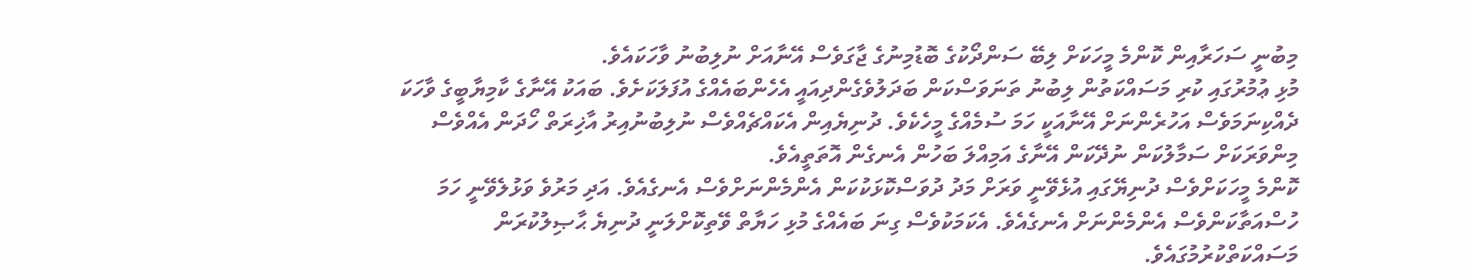މިބުނީ ސަހަރާއިން ކޮންމެ މީހަކަށް ލިބޭ ސަންދޯކުގެ ބޮޑުމިނުގެ ޖާގަވެސް އޭނާއަށް ނުލިބުނު ވާހަކައެވެ.
މުޅި ޢުމުރުގައި ކުރި މަސައްކަތުން ލިބުނު ތަނަވަސްކަން ބަދަލުވެގެންދިއައީ އެހެންބައެއްގެ އުފަލަކަށެވެ. ބައަކު އޭނާގެ ކާމިޔާބީގެ ވާހަކަ ދެއްކިނަމަވެސް އަހުރެންނަށް އޭނާއަކީ ހަމަ ސުމެއްގެ މީހެކެވެ. ދުނިޔެއިން އެކައްޗެއްވެސް ނުލިބުނުއިރު އާޚިރަތް ހޯދަން އެއްވެސް މިންވަރަކަށް ސަމާލުކަން ނުދޭކަން އޭނާގެ އަމިއްލަ ބަހުން އެނގެން އޮތަތީއެވެ.
ކޮންމެ މީހަކަށްވެސް ދުނިޔޭގައި އުޅެވޭނީ ވަރަށް މަދު ދުވަސްކޮޅަކުކަން އެންމެންނަށްވެސް އެނގެއެވެ. އަދި މަރުވެ ވަޅުލެވޭނީ ހަމަ ހުސްއަތާކަންވެސް އެންމެންނަށް އެނގެއެވެ. އެކަމަކުވެސް ގިނަ ބައެއްގެ މުޅި ހަޔާތް ވޭތިކޮށްލަނީ ދުނިޔެ ޙާޞިލުކުރަން މަސައްކަތްކުރުމުގައެވެ.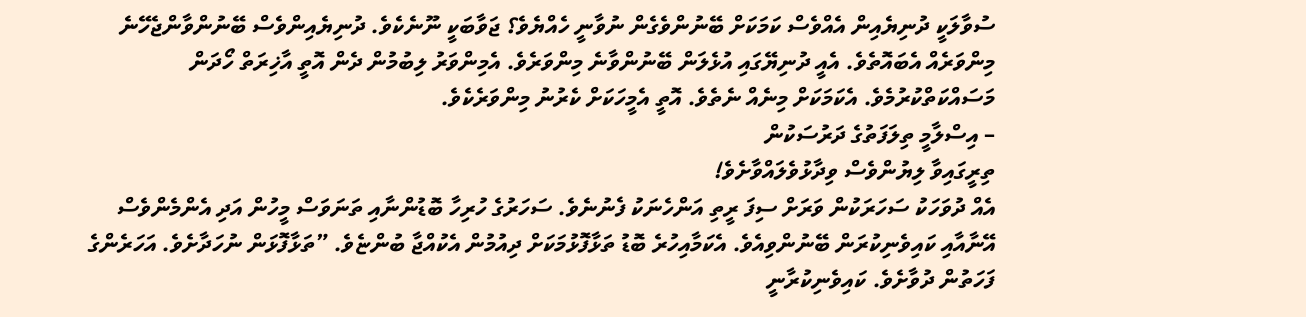ސުވާލަކީ ދުނިޔެއިން އެއްވެސް ކަމަކަށް ބޭނުންވެގެން ނުވާނީ ހެއްޔެވެ؟ ޖަވާބަކީ ނޫނެކެވެ. ދުނިޔެއިންވެސް ބޭނުންވާންޖެހޭނެ މިންވަރެއް އެބައޮތެވެ. އެއީ ދުނިޔޭގައި އުޅެލަން ބޭނުންވާނެ މިންވަރެވެ. އެމިންވަރު ލިބުމުން ދެން އޮތީ އާޚިރަތް ހޯދަން މަސައްކަތްކުރުމެވެ. އެކަމަކަށް މިނެއް ނެތެވެ. އޮތީ އެމީހަކަށް ކެރުނު މިންވަރެކެވެ.
– އިސްލާމީ ތިލަފަތުގެ ދަރުސަކުން
ތިރީގައިވާ ލިޔުންވެސް ވިދާޅުވެލައްވާށެވެ!
އެއް ދުވަހަކު ސަހަރަކުން ވަރަށް ސިފަ ރީތި އަންހެނަކު ފެނުނެވެ. ސަހަރުގެ ހުރިހާ ބޮޑުންނާއި ތަނަވަސް މީހުން އަދި އެންމެންވެސް އޭނާއާއި ކައިވެނިކުރަން ބޭނުންވިއެވެ. އެކަމާއިހުރެ ބޮޑު ތަޅާފޮޅުމަކަށް ދިއުމުން އެކުއްޖާ ބުންޏެވެ. ”ތަޅާފޮޅަން ނުހަދާށެވެ. އަހަރެންގެ ފަހަތުން ދުވާށެވެ. ކައިވެނިކުރާނީ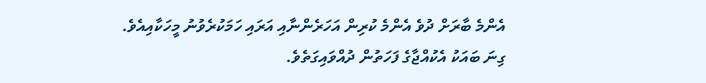އެންމެ ބާރަށް ދުވެ އެންމެ ކުރިން އަހަރެންނާއި އަރައި ހަމަކުރެވުނު މީހަކާއިއެވެ.
ގިނަ ބައަކު އެކުއްޖާގެ ފަހަތުން ދުއްވައިގަތެވެ.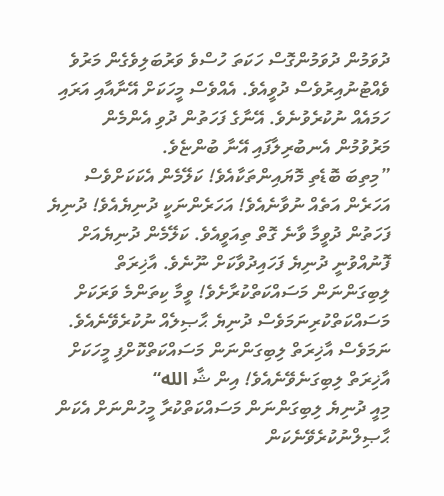ދުވަމުން ދުވަމުންގޮސް ހަކަތަ ހުސްވެ ވަރުބަލިވެގެން މަރުވެ ވެއްޓުނުއިރުވެސް ދުވީއެވެ. އެއްވެސް މީހަކަށް އޭނާއާއި އަރައި ހަމައެއް ނުކުރެވުނެވެ. އޭނާގެ ފަހަތުން ދުވި އެންމެން މަރުވުމުން އެނބުރިލާފައި އޭނާ ބުންޏެވެ.
”މިތިބަ ބޮޑެތި މޮޔައިންތަކާއެވެ! ކަލޭމެން އެކަކަށްވެސް އަހަރެން އަތެއް ނުވާނެއެވެ! އަހަރެންނަކީ ދުނިޔެއެވެ! ދުނިޔެ ފަހަތުން ދުވީމާ ވާނެ ގޮތް ތިއަވީއެވެ. ކަލޭމެން ދުނިޔެއަށް ފޮނުއްވުނީ ދުނިޔެ ފަހައިދުވާކަށް ނޫނެވެ. އާޚިރަތް ލިބިގަންނަން މަސައްކަތްކުރާށެވެ! ވީމާ ކިތަންމެ ވަރަކަށް މަސައްކަތްކުރިނަމަވެސް ދުނިޔެ ޙާޞިލެއް ނުކުރެވޭނެއެވެ. ނަމަވެސް އާޚިރަތް ލިބިގަންނަން މަސައްކަތްކޮށްފި މީހަކަށް އާޚިރަތް ލިބިގަނެވޭނެއެވެ! އިން ޝާ الله“
މިއީ ދުނިޔެ ލިބިގަންނަން މަސައްކަތްކުރާ މީހުންނަށް އެކަން ޙާޞިލްނުކުރެވޭނެކަން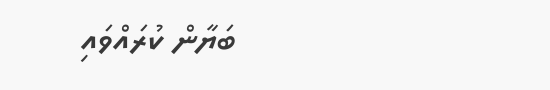ބަޔާން ކުރައްވައި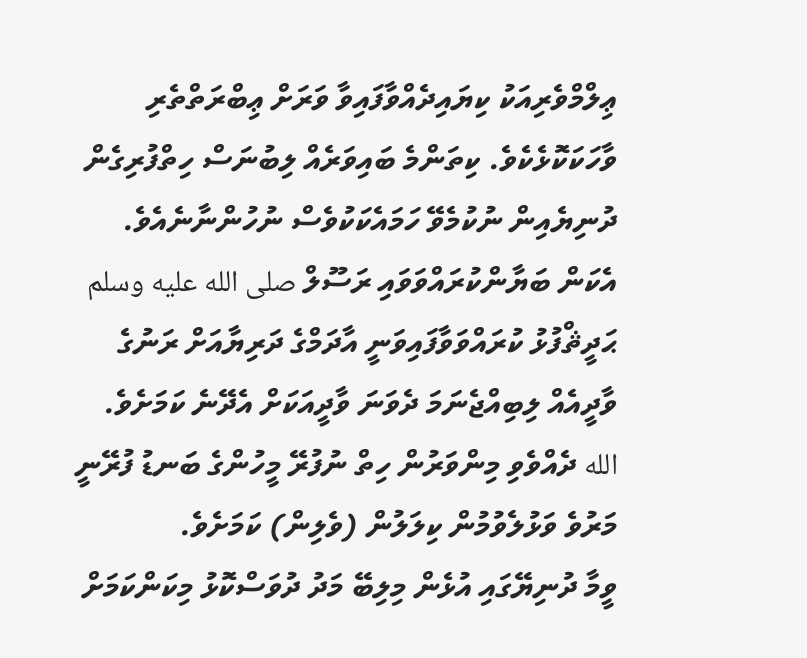ޢިލްމްވެރިއަކު ކިޔައިދެއްވާފައިވާ ވަރަށް ޢިބްރަތްތެރި ވާހަކަކޮޅެކެވެ. ކިތަންމެ ބައިވަރެއް ލިބުނަސް ހިތްފުރިގެން ދުނިޔެއިން ނުކުމެވޭ ހަމައެކަކުވެސް ނުހުންނާނެއެވެ. އެކަން ބަޔާންކުރައްވަވައި ރަސޫލް صلى الله عليه وسلم ޙަދީޘްފުޅު ކުރައްވަވާފައިވަނީ އާދަމްގެ ދަރިޔާއަށް ރަނުގެ ވާދީއެއް ލިބިއްޖެނަމަ ދެވަނަ ވާދީއަކަށް އެދޭނެ ކަމަށެވެ. الله ދެއްވެވި މިންވަރުން ހިތް ނުފުރޭ މީހުންގެ ބަނޑު ފުރޭނީ މަރުވެ ވަޅުލެވުމުން ކިލަލުން (ވެލިން) ކަމަށެވެ.
ވީމާ ދުނިޔޭގައި އުޅެން މިލިބޭ މަދު ދުވަސްކޮޅު މިކަންކަމަށް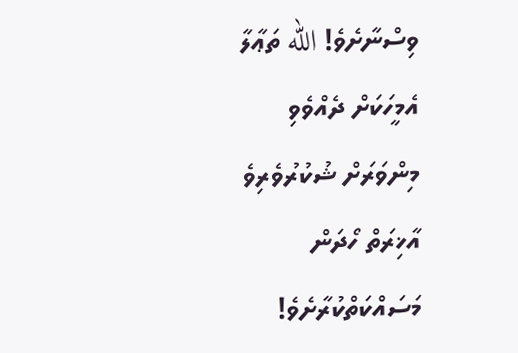ވިސްނާށެވެ! الله ތަޢާލާ އެމީހަކަށް ދެއްވެވި މިންވަރަށް ޝުކުރުވެރިވެ އާޚިރަތް ހޯދަން މަސައްކަތްކުރާށެވެ!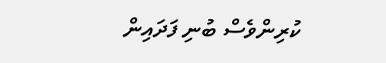ކުރިންވެސް ބުނި ފަދައިން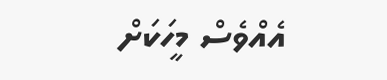އެއްވެސް މީހަކަށް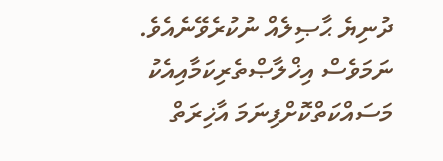ދުނިޔެ ޙާޞިލެއް ނުކުރެވޭނެއެވެ. ނަމަވެސް އިޚްލާޞްތެރިކަމާއިއެކު މަސައްކަތްކޮށްފިނަމަ އާޚިރަތް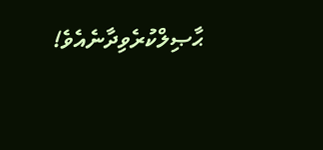ޙާޞިލްކުރެވިދާނެއެވެ!